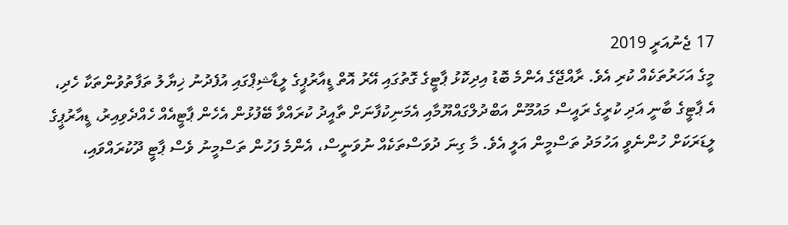17 ޖެނުއަރީ 2019
މީގެ އަހަރުތަކެއް ކުރި އެވެ. ރާއްޖޭގެ އެންމެ ބޮޑު އިދިކޮޅު ޕާޓީގެ ގޮތުގައި އޭރު އޮތް ޑީއާރުޕީގެ ލީޑާޝިޕްގައި އުފެދުނު ޚިޔާލު ތަފާތުވުންތަކާ ހެދި، އެ ޕާޓީގެ ބާނީ އަދި ކުރީގެ ރައީސް މައުމޫން އަބްދުލްގައްޔޫމާއި އެމަނިކުފާނަށް ތާއީދު ކުރައްވާ ބޭފުޅުން އެހެން ޕާޓީއެއް ހެއްދެވިއިރު، ޑީއާރުޕީގެ ލީޑަރަކަށް ހުންނެވީ އަހުމަދު ތަސްމީން އަލީ އެވެ. މާ ގިނަ ދުވަސްތަކެއް ނުވަނީސް، އެންމެ ފަހުން ތަސްމީނު ވެސް ޕާޓީ ދޫކުރައްވައި،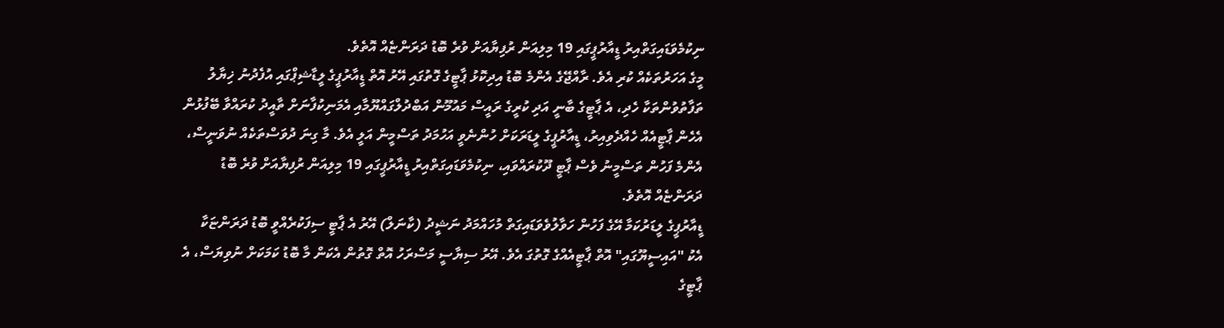ނިކުމެވަޑައިގަތްއިރު ޑީއާރުޕީގައި 19 މިލިއަން ރުފިޔާއަށް ވުރެ ބޮޑު ދަރަންޏެއް އޮތެވެ.
މީގެ އަހަރުތަކެއް ކުރި އެވެ. ރާއްޖޭގެ އެންމެ ބޮޑު އިދިކޮޅު ޕާޓީގެ ގޮތުގައި އޭރު އޮތް ޑީއާރުޕީގެ ލީޑާޝިޕްގައި އުފެދުނު ޚިޔާލު ތަފާތުވުންތަކާ ހެދި، އެ ޕާޓީގެ ބާނީ އަދި ކުރީގެ ރައީސް މައުމޫން އަބްދުލްގައްޔޫމާއި އެމަނިކުފާނަށް ތާއީދު ކުރައްވާ ބޭފުޅުން އެހެން ޕާޓީއެއް ހެއްދެވިއިރު، ޑީއާރުޕީގެ ލީޑަރަކަށް ހުންނެވީ އަހުމަދު ތަސްމީން އަލީ އެވެ. މާ ގިނަ ދުވަސްތަކެއް ނުވަނީސް، އެންމެ ފަހުން ތަސްމީނު ވެސް ޕާޓީ ދޫކުރައްވައި، ނިކުމެވަޑައިގަތްއިރު ޑީއާރުޕީގައި 19 މިލިއަން ރުފިޔާއަށް ވުރެ ބޮޑު ދަރަންޏެއް އޮތެވެ.
ޑީއާރުޕީގެ ލީޑަރުކަމާ އޭގެ ފަހުން ހަވާލުވެވަޑައިގަތް މުހައްމަދު ނަޝީދު (ކާނަލް) އޭރު އެ ޕާޓީ ސިފަކުރެއްވީ ބޮޑު ދަރަންޏަކާ އެކު "އައިސީޔޫގައި" އޮތް ޕާޓީއެއްގެ ގޮތުގަ އެވެ. އޭރު ސިޔާސީ މަސްރަހު އޮތް ގޮތުން އެކަން މާ ބޮޑު ކަމަކަށް ނުވިޔަސް، އެ ޕާޓީގެ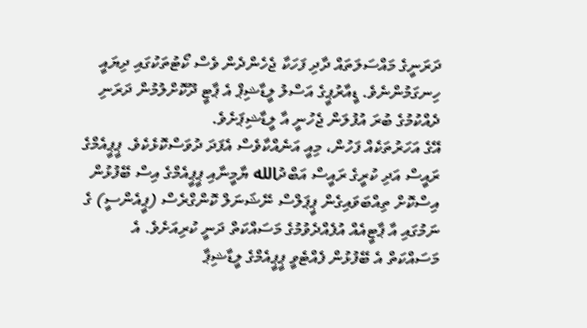ދަރަނީގެ މައްސަލަތައް ދާދި ފަހަކާ ޖެހެންދެން ވެސް ކޯޓުތަކުގައި ދިޔައީ ހިނގަމުންނެވެ. ޑީއާރުޕީގެ އަސްލު ލީޑާޝިޕް އެ ޕާޓީ ދޫކޮށްލުމުން ދަރަނި ދެއްކުމުގެ ބުރަ އުފުލަން ޖެހުނީ އާ ލީޑާޝިޕަށެވެ.
އޭގެ އަހަރުތަކެއް ފަހުން، މިއީ އަނެއްކާވެސް އެފަދަ ދުވަސްކޮޅެކެވެ. ޕީޕީއެމްގެ ރައީސް އަދި ކުރީގެ ރައީސް އަބްދުالله ޔާމީނާއި ޕީޕީއެމްގެ އިސް ބޭފުޅުން އިސްކޮށް ތިއްބަވައިގެން ޕީޕަލްސް ނޭޝަނަލް ކޮންގްރެސް (ޕީއެންސީ) ގެ ނަމުގައި އާ ޕާޓީއެއް އުފެއްދެވުމުގެ މަސައްކަތް ދަނީ ކުރިއަށެވެ. އެ މަސައްކަތް އެ ބޭފުޅުން ފެއްޓެވީ ޕީޕީއެމްގެ ލީޑާޝިޕާ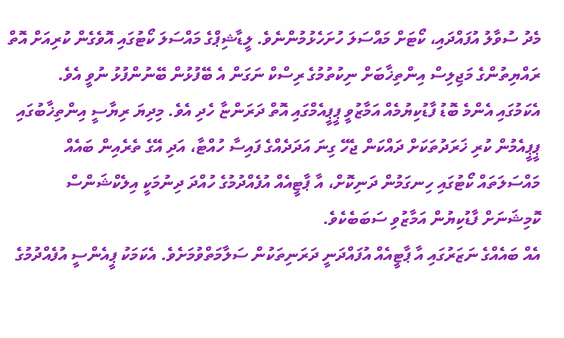މެދު ސުވާލު އުފައްދައި، ކޯޓަށް މައްސަލަ ހުށަހެޅުމުންނެވެ. ލީޑާޝިޕްގެ މައްސަލަ ކޯޓުގައި އޮވެގެން ކުރިއަށް އޮތް ރައްޔިތުންގެ މަޖިލިސް އިންތިޚާބަށް ނިކުތުމުގެ ރިސްކް ނަގަން އެ ބޭފުޅުން ބޭނުންފުޅު ނުވީ އެވެ.
އެކަމުގައި އެންމެ ބޮޑު ފާޑުކިޔުމެއް އަމާޒުވީ ޕީޕީއެމްގައި އޮތް ދަރަންޏާ ހެދި އެވެ. މިދިޔަ ރިޔާސީ އިންތިޚާބުގައި ޕީޕީއެމުން ކުރި ޚަރަދުތަކަށް ދައްކަން ޖެހޭ ގިނަ އަދަދެއްގެ ފައިސާ ހުއްޓާ، އަދި އޭގެ ތެރެއިން ބައެއް މައްސަލަތައް ކޯޓުގައި ހިނގަމުން ދަނިކޮށް، އާ ޕާޓީއެއް އުފެއްދުމުގެ ހުއްދަ ދިނުމަކީ އިލެކްޝަންސް ކޮމިޝަނަށް ފާޑުކިޔުން އަމާޒުވި ސަބަބެކެވެ.
އެއް ބައެއްގެ ނަޒަރުގައި އާ ޕާޓީއެއް އުފައްދަނީ ދަރަނިތަކުން ސަލާމަތްވުމަށެވެ. އެކަމަކު ޕީއެންސީ އުފެއްދުމުގެ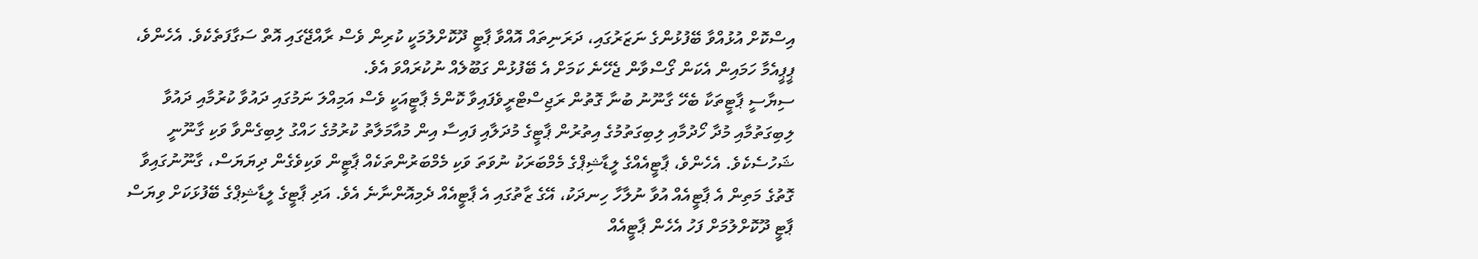އިސްކޮށް އުޅުއްވާ ބޭފުޅުންގެ ނަޒަރުގައި، ދަރަނިތައް އޮއްވާ ޕާޓީ ދޫކޮށްލުމަކީ ކުރިން ވެސް ރާއްޖޭގައި އޮތް ސަގާފަތެކެވެ. އެހެންވެ، ޕީޕީއެމާ ހަމައިން އެކަން ގޯސްވާން ޖެހޭނެ ކަމަށް އެ ބޭފުޅުން ގަބޫލެއް ނުކުރައްވަ އެވެ.
ސިޔާސީ ޕާޓީތަކާ ބެހޭ ގާނޫނު ބުނާ ގޮތުން ރަޖިސްޓްރީވެފައިވާ ކޮންމެ ޕާޓީއަކީ ވެސް އަމިއްލަ ނަމުގައި ދައުވާ ކުރުމާއި ދައުވާ ލިބިގަތުމާއި މުދާ ހޯދުމާއި ލިބިގަތުމުގެ އިތުރުން ޕާޓީގެ މުދަލާއި ފައިސާ އިން މުއާމަލާތު ކުރުމުގެ ހައްގު ލިބިގެންވާ ވަކި ގާނޫނީ ޝަހުސެކެވެ. އެހެންވެ، ޕާޓީއެއްގެ ލީޑާޝިޕްގެ މެމްބަރަކު ނުވަތަ ވަކި މެމްބަރުންތަކެއް ޕާޓީން ވަކިވެގެން ދިޔަޔަސް، ގާނޫނުގައިވާ ގޮތުގެ މަތިން އެ ޕާޓީއެއް އުވާ ނުލާހާ ހިނދަކު، އޭގެ ޒާތުގައި އެ ޕާޓީއެއް ދެމިއޮންނާނެ އެވެ. އަދި ޕާޓީގެ ލީޑާޝިޕްގެ ބޭފުޅަކަށް ވިޔަސް ޕާޓީ ދޫކޮށްލުމަށް ފަހު އެހެން ޕާޓީއެއް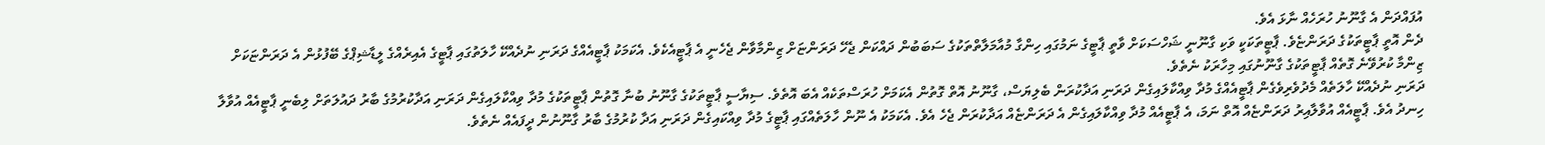އުފައްދަން އެ ގާނޫނު ހުރަހެއް ނާޅަ އެވެ.
ދެން އޮތީ ޕާޓީތަކުގެ ދަރަންޏެވެ. ޕާޓީތަކަކީ ވަކި ގާނޫނީ ޝަހްސަކަށް ވާތީ ޕާޓީގެ ނަމުގައި ހިންގާ މުއާމަލާތްތަކުގެ ސަބަބުން ދައްކަން ޖެހޭ ދަރަންޏަށް ޒިންމާވާން ޖެހެނީ އެ ޕާޓީއެކެވެ. އެކަމަކު ޕާޓީއެއްގެ ދަރަނި ނުދެއްކޭ ހާލަތުގައި ޕާޓީގެ އެއިރެއްގެ ލީޑާޝިޕްގެ ބޭފުޅުން އެ ދަރަންޏަކަށް ޒިންމާ ކުރުވޭނެ ގޮތެއް ޕާޓީތަކުގެ ގާނޫނުގައި މިހާރަކު ނެތެވެ.
ދަރަނި ނުދެއްކޭ ހާލަތެއް މެދުވެރިވެގެން ޕާޓީއެއްގެ މުދާ ވިއްކާލައިގެން ދަރަނި އަދާކުރަން ބެލިޔަސް، ގާނޫނު އޮތް ގޮތުން އެކަމަށް ހުރަސްތަކެއް އެބަ އޮތެވެ. ސިޔާސީ ޕާޓީތަކުގެ ގާނޫނު ބުނާ ގޮތުން ޕާޓީތަކުގެ މުދާ ވިއްކާލައިގެން ދަރަނި އަދާކުރުމުގެ ބާރު ދައުލަތަށް ލިބެނީ ޕާޓީއެއް އުވާލާ ހިނދު އެވެ. ޕާޓީއެއް އުވާލާއިރު ދަރަންޏެއް އޮތް ނަމަ، އެ ޕާޓީއެއް މުދާ ވިއްކާލައިގެން އެ ދަރަންޏެއް އަދާކުރަން ޖެހެ އެވެ. އެކަމަކު އެ ނޫން ހާލަތެއްގައި ޕާޓީގެ މުދާ ވިއްކައިގެން ދަރަނި އަދާ ކުރުމުގެ ބާރު ގާނޫނުން ދީފައެއް ނެތެވެ.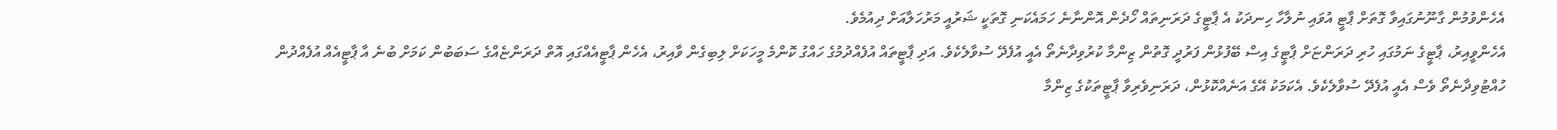އެހެންވުމުން ގާނޫނުގައިވާ ގޮތަށް ޕާޓީ އުވައި ނުލާހާ ހިނދަކު އެ ޕާޓީގެ ދަރަނިތައް ހޯދެން އޮންނާނެ ހަމައެކަނި ގޮތަކީ ޝަރުއީ މަރުހަލާއަށް ދިއުމެވެ.
އެހެންވީއިރު، ޕާޓީގެ ނަމުގައި ހުރި ދަރަންޏަށް ޕާޓީގެ އިސް ބޭފުޅުން ފަރުދީ ގޮތުން ޒިންމާ ކުރުވިދާނެތޯ އެއީ އުފެދޭ ސުވާލެކެވެ. އަދި ޕާޓީތައް އުފެއްދުމުގެ ހައްގު ކޮންމެ މީހަކަށް ލިބިގެން ވާއިރު، އެހެން ޕާޓީއެއްގައި އޮތް ދަރަންޏެއްގެ ސަބަބުން ކަމަށް ބުނެ އާ ޕާޓީއެއް އުފެއްދުން ހުއްޓުވިދާނެތޯ ވެސް އެއީ އުފެދޭ ސުވާލެކެވެ. އެކަމަކު އޭގެ އަނެއްކޮޅުން، ދަރަނިވެރިވާ ޕާޓީތަކުގެ ޒިންމާ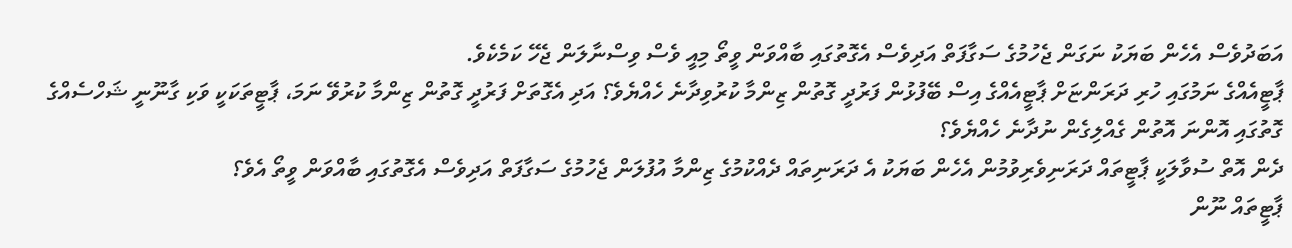އަބަދުވެސް އެހެން ބަޔަކު ނަގަން ޖެހުމުގެ ސަގާފަތް އަދިވެސް އެގޮތުގައި ބާއްވަން ވީތޯ މިއީ ވެސް ވިސްނާލަން ޖެހޭ ކަމެކެވެ.
ޕާޓީއެއްގެ ނަމުގައި ހުރި ދަރަންޏަށް ޕާޓީއެއްގެ އިސް ބޭފުޅުން ފަރުދީ ގޮތުން ޒިންމާ ކުރުވިދާނެ ހެއްޔެވެ؟ އަދި އެގޮތަށް ފަރުދީ ގޮތުން ޒިންމާ ކުރުވޭ ނަމަ، ޕާޓީތަކަކީ ވަކި ގާނޫނީ ޝަހްސެއްގެ ގޮތުގައި އޮންނަ އޮތުން ގެއްލިގެން ނުދާނެ ހެއްޔެވެ؟
ދެން އޮތް ސުވާލަކީ ޕާޓީތައް ދަރަނިވެރިވުމުން އެހެން ބަޔަކު އެ ދަރަނިތައް ދެއްކުމުގެ ޒިންމާ އުފުލަން ޖެހުމުގެ ސަގާފަތް އަދިވެސް އެގޮތުގައި ބާއްވަން ވީތޯ އެވެ؟
ޕާޓީތައް ނޫން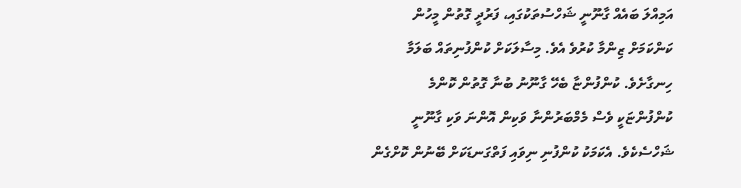އަމިއްލަ ބައެއް ގާނޫނީ ޝަހްސުތަކުގައި، ފަރުދީ ގޮތުން މީހުން ކަންކަމަށް ޒިންމާ ކުރުވެ އެވެ. މިސާލަކަށް ކުންފުނިތައް ބަލަމާ ހިނގާށެވެ. ކުންފުންޏާ ބެހޭ ގާނޫނު ބުނާ ގޮތުން ކޮންމެ ކުންފުންޏަކީ ވެސް މެމްބަރުންނާ ވަކިން އޮންނަ ވަކި ގާނޫނީ ޝަހްސެކެވެ. އެކަމަކު ކުންފުނި ނިވައި ފަތްގަނޑަކަށް ބޭނުން ކޮށްގެން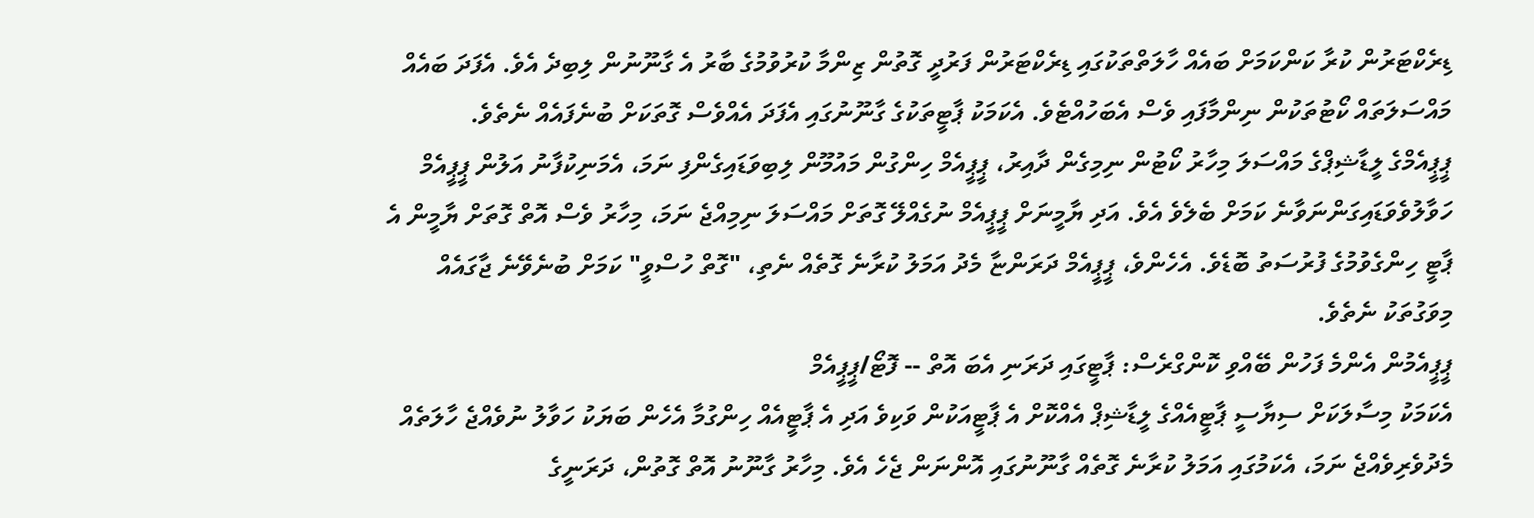ޑިރެކްޓަރުން ކުރާ ކަންކަމަށް ބައެއް ހާލަތްތަކުގައި ޑިރެކްޓަރުން ފަރުދީ ގޮތުން ޒިންމާ ކުރުވުމުގެ ބާރު އެ ގާނޫނުން ލިބިދެ އެވެ. އެފަދަ ބައެއް މައްސަލަތައް ކޯޓުތަކުން ނިންމާފައި ވެސް އެބަހުއްޓެވެ. އެކަމަކު ޕާޓީތަކުގެ ގާނޫނުގައި އެފަދަ އެއްވެސް ގޮތަކަށް ބުނެފައެއް ނެތެވެ.
ޕީޕީއެމްގެ ލީޑާޝިޕްގެ މައްސަލަ މިހާރު ކޯޓުން ނިމިގެން ދާއިރު، ޕީޕީއެމް ހިންގުން މައުމޫން ލިބިވަޑައިގެންފި ނަމަ، އެމަނިކުފާނު އަލުން ޕީޕީއެމް ހަވާލުވެވަޑައިގަންނަވާނެ ކަމަށް ބެލެވެ އެވެ. އަދި ޔާމީނަށް ޕީޕީއެމް ނުގެއްލޭ ގޮތަށް މައްސަލަ ނިމިއްޖެ ނަމަ، މިހާރު ވެސް އޮތް ގޮތަށް ޔާމީން އެ ޕާޓީ ހިންގެވުމުގެ ފުރުސަތު ބޮޑެވެ. އެހެންވެ، ޕީޕީއެމް ދަރަންޏާ މެދު އަމަލު ކުރާނެ ގޮތެއް ނެތި، "ގޮތް ހުސްވީ" ކަމަށް ބުނެވޭނެ ޖާގައެއް މިވަގުތަކު ނެތެވެ.
ޕީޕީއެމުން އެންމެ ފަހުން ބޭއްވި ކޮންގްރެސް: ޕާޓީގައި ދަރަނި އެބަ އޮތް -- ފޮޓޯ/ޕީޕީއެމް
އެކަމަކު މިސާލަކަށް ސިޔާސީ ޕާޓީއެއްގެ ލީޑާޝިޕް އެއްކޮށް އެ ޕާޓީއަކުން ވަކިވެ އަދި އެ ޕާޓީއެއް ހިންގުމާ އެހެން ބަޔަކު ހަވާލު ނުވެއްޖެ ހާލަތެއް މެދުވެރިވެއްޖެ ނަމަ، އެކަމުގައި އަމަލު ކުރާނެ ގޮތެއް ގާނޫނުގައި އޮންނަން ޖެހެ އެވެ. މިހާރު ގާނޫނު އޮތް ގޮތުން، ދަރަނީގެ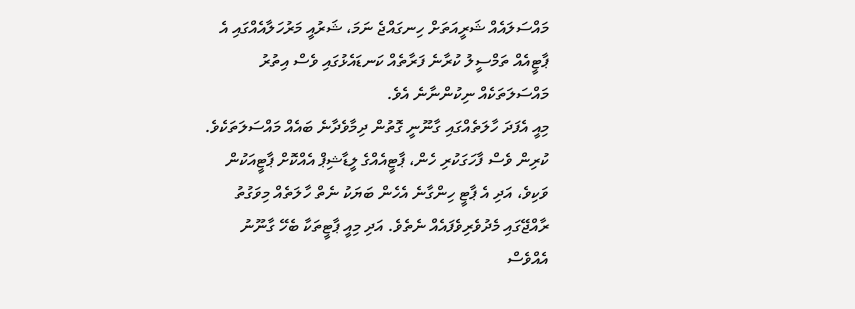މައްސަލައެއް ޝަރީއަތަށް ހިނގައްޖެ ނަމަ، ޝަރުއީ މަރުހަލާއެއްގައި އެ ޕާޓީއެއް ތަމްސީލު ކުރާނެ ފަރާތެއް ކަނޑައެޅުގައި ވެސް އިތުރު މައްސަލަތަކެއް ނިކުންނާނެ އެވެ.
މިއީ އެފަދަ ހާލަތެއްގައި ގާނޫނީ ގޮތުން ދިމާވެދާނެ ބައެއް މައްސަލަތަކެވެ. ކުރިން ވެސް ފާހަގަކުރި ހެން، ޕާޓީއެއްގެ ލީޑާޝިޕް އެއްކޮށް ޕާޓީއަކުން ވަކިވެ، އަދި އެ ޕާޓީ ހިންގާނެ އެހެން ބަޔަކު ނެތް ހާލަތެއް މިވަގުތު ރާއްޖޭގައި މެދުވެރިވެފައެއް ނެތެވެ. އަދި މިއީ ޕާޓީތަކާ ބެހޭ ގާނޫނު އެއްވެސް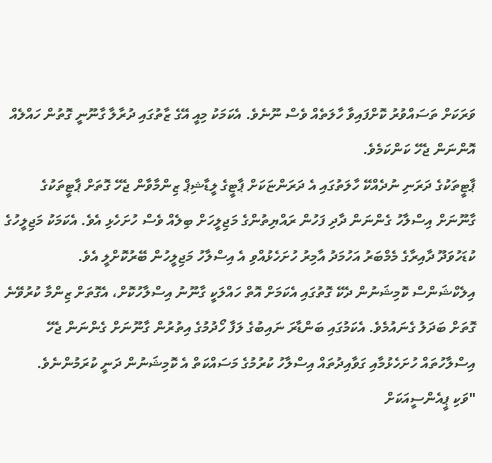ވަރަކަށް ތަސައްވުރު ކޮށްފައިވާ ހާލަތެއް ވެސް ނޫނެވެ. އެކަމަކު މިއީ އޭގެ ޒާތުގައި ދުރާލާ ގާނޫނީ ގޮތުން ހައްލެއް އޮންނަން ޖެހޭ ކަންކަމެވެ.
ޕާޓީތަކުގެ ދަރަނި ނުދެއްކޭ ހާލަތުގައި އެ ދަރަންޏަކަށް ޕާޓީގެ ލީޑާޝިޕް ޒިންމާވާން ޖެހޭ ގޮތަށް ޕާޓީތަކުގެ ގާނޫނަށް އިސްލާހު ގެންނަން ދާދި ފަހުން ރައްޔިތުންގެ މަޖިލީހަށް ބިލެއް ވެސް ހުށަހެޅި އެވެ. އެކަމަކު މަޖިލީހުގެ ކުޑަހުވަދޫ ދާއިރާގެ މެމްބަރު އަހުމަދު އާމިރު ހުށަހެޅުއްވި އެ އިސްލާހު މަޖިލީހުން ބޭރުކޮށްލީ އެވެ.
އިލެކްޝަންސް ކޮމިޝަނުން ދެކޭ ގޮތުގައި އެކަމަށް އޮތް ހައްލަކީ ގާނޫނު އިސްލާހުކޮށް، އެގޮތަށް ޒިންމާ ކުރުވޭނެ ގޮތަށް ބަދަލު ގެނައުމެވެ. އެކަމުގައި ބަންޑާރަ ނައިބުގެ ލަފާ ހޯދުމުގެ އިތުރުން ގާނޫނަށް ގެންނަން ޖެހޭ އިސްލާހުތައް ހުށަހެޅުމާއި ގަވާއިދުތައް އިސްލާހު ކުރުމުގެ މަސައްކަތް އެ ކޮމިޝަނުން ދަނީ ކުރަމުންނެވެ.
"ވަކި ޕީއެންސީއަކަށް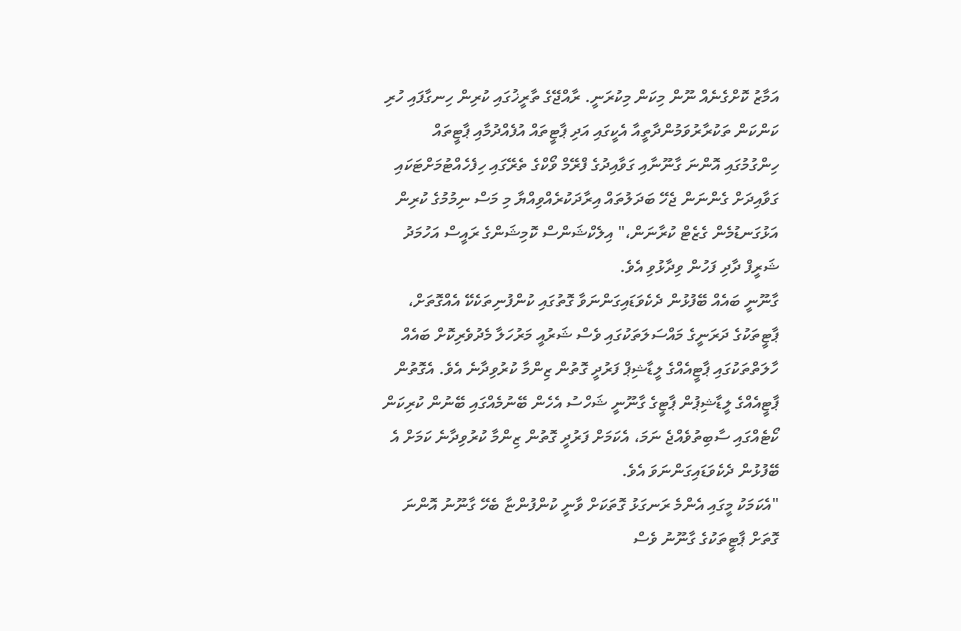އަމާޒު ކޮށްގެނެއް ނޫން މިކަން މިކުރަނީ. ރާއްޖޭގެ ތާރީޚުގައި ކުރިން ހިނގާފައި ހުރި ކަންކަން ތަކުރާރުވަމުންދާތީއާ އެކީގައި އަދި ޕާޓީތައް އުފެއްދުމާއި ޕާޓީތައް ހިންގުމުގައި އޮންނަ ގާނޫނާއި ގަވާއިދުގެ ފްރޭމް ވޯކްގެ ތެރޭގައި ހިފެހެއްޓުމަށްޓަކައި ގަވާއިދަށް ގެންނަން ޖެހޭ ބަދަލުތައް އިރާދަކުރެއްވިއްޔާ މި މަސް ނިމުމުގެ ކުރިން އަޅުގަނޑުމެން ގެޒެޓް ކުރާނަން،" އިލެކްޝަންސް ކޮމިޝަންގެ ރައީސް އަހުމަދު ޝަރީފް ދާދި ފަހުން ވިދާޅުވި އެވެ.
ގާނޫނީ ބައެއް ބޭފުޅުން ދެކެވަޑައިގަންނަވާ ގޮތުގައި ކުންފުނިތަކެކޭ އެއްގޮތަށް، ޕާޓީތަކުގެ ދަރަނީގެ މައްސަލަތަކުގައި ވެސް ޝަރުއީ މަރުހަލާ މެދުވެރިކޮށް ބައެއް ހާލަތްތަކުގައި ޕާޓީއެއްގެ ލީޑާޝިޕް ފަރުދީ ގޮތުން ޒިންމާ ކުރުވިދާނެ އެވެ. އެގޮތުން ޕާޓީއެއްގެ ލީޑާޝިޕުން ޕާޓީގެ ގާނޫނީ ޝަހްސު އެހެން ބޭނުމެއްގައި ބޭނުން ކުރިކަން ކޯޓެއްގައި ސާބިތުވެއްޖެ ނަމަ، އެކަމަށް ފަރުދީ ގޮތުން ޒިންމާ ކުރުވިދާނެ ކަމަށް އެ ބޭފުޅުން ދެކެވަޑައިގަންނަވަ އެވެ.
"އެކަމަކު މީގައި އެންމެ ރަނގަޅު ގޮތަކަށް ވާނީ ކުންފުންޏާ ބެހޭ ގާނޫނު އޮންނަ ގޮތަށް ޕާޓީތަކުގެ ގާނޫނު ވެސް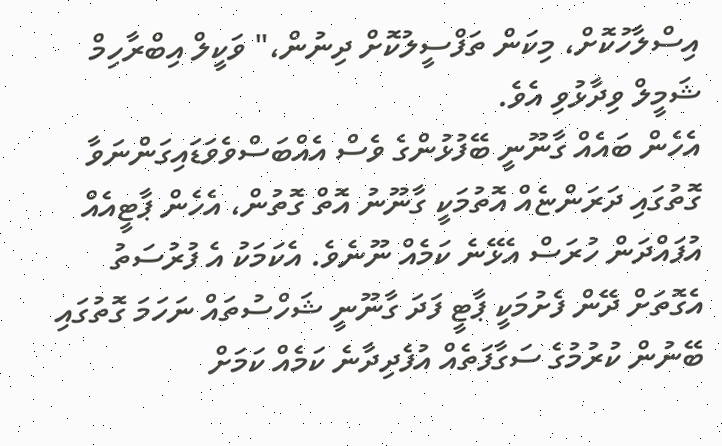އިސްލާހުކޮށް، މިކަން ތަފްސީލުކޮށް ދިނުން،" ވަކީލް އިބްރާހިމް ޝަމީލް ވިދާޅުވި އެވެ.
އެހެން ބައެއް ގާނޫނީ ބޭފުޅުންގެ ވެސް އެއްބަސްވެވަޑައިގަންނަވާ ގޮތުގައި ދަރަންޏެއް އޮތުމަކީ ގާނޫނު އޮތް ގޮތުން، އެހެން ޕާޓީއެއް އުފައްދަން ހުރަސް އެޅޭނެ ކަމެއް ނޫނެވެ. އެކަމަކު އެ ފުރުސަތު އެގޮތަށް ދޭން ފެށުމަކީ ޕާޓީ ފަދަ ގާނޫނީ ޝަހްސުތައް ނަހަމަ ގޮތުގައި ބޭނުން ކުރުމުގެ ސަގާފަތެއް އުފެދިދާނެ ކަމެއް ކަމަށް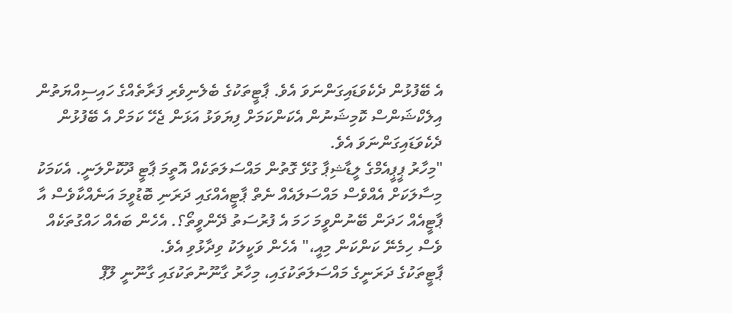އެ ބޭފުޅުން ދެކެވަޑައިގަންނަވަ އެވެ. ޕާޓީތަކުގެ ބެލެނިވެރި ފަރާތެއްގެ ހައިސިއްޔަތުން އިލެކްޝަންސް ކޮމިޝަނުން އެކަންކަމަށް ފިޔަވަޅު އަޅަން ޖެހޭ ކަމަށް އެ ބޭފުޅުން ދެކެވަޑައިގަންނަވަ އެވެ.
"މިހާރު ޕީޕީއެމްގެ ލީޑާޝިޕާ ގުޅޭ ގޮތުން މައްސަލަތަކެއް އޮތީމަ ޕާޓީ ދޫކޮށްލަނީ. އެކަމަކު މިސާލަކަށް އެއްވެސް މައްސަލައެއް ނެތް ޕާޓީއެއްގައި ދަރަނި ބޮޑުވީމަ އަނެއްކާވެސް އާ ޕާޓީއެއް ހަދަން ބޭނުންވީމަ ހަމަ އެ ފުރުސަތު ދޭންވީތޯ؟. އެހެން ބައެއް ހައްގުތަކެއް ވެސް ހިމެނޭ ކަންކަން މިއީ،" އެހެން ވަކީލަކު ވިދާޅުވި އެވެ.
ޕާޓީތަކުގެ ދަރަނީގެ މައްސަލަތަކުގައި، މިހާރު ގާނޫނުތަކުގައި ގާނޫނީ ލޫޕް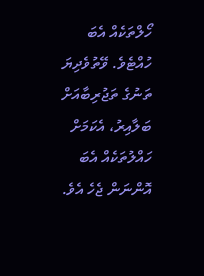ހޯލްތަކެއް އެބަ ހުއްޓެވެ. ވޭތުވެދިޔަ ތަނުގެ ތަޖުރިބާއަށް ބަލާއިރު، އެކަމަށް ހައްލުތަކެއް އެބަ އޮންނަން ޖެހެ އެވެ.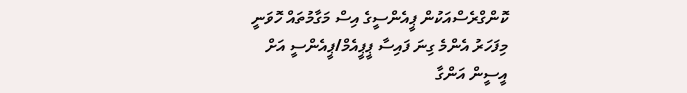ކޮންގްރެސްއަކުން ޕީއެންސީގެ އިސް މަގާމުތައް ހޮވަނީ
މިފަހަރު އެންމެ ގިނަ ފައިސާ ޕީޕީއެމް/ޕީއެންސީ އަށް
އީސީން އަންގާ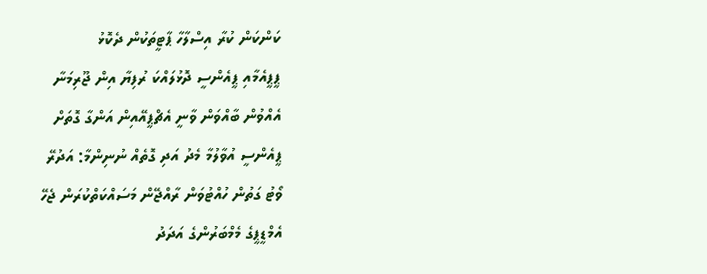ކަންކަން ކުރާ އިސްލާހާ ޕާޓީތަކުން ދެކޮޅު
ޕީޕީއެމާއި ޕީއެންސީ ދޮޅުލައްކަ ރުފިޔާ އިން ޖޫރިމަނާ
އެއްވުން ބާއްވަން ވާނީ އެޗްޕީއޭއިން އަންގާ ގޮތަށް
ޕީއެންސީ އުވާލުމާ މެދު އަދި ގޮތެއް ނުނިންމާ: އަދުރޭ
ވޯޓު ގަތުން ހުއްޓުވަން ރާއްޖޭން މަސައްކަތްކުރަން ޖެހޭ
އެމްޑީޕީގެ މެމްބަރުންގެ އަދަދު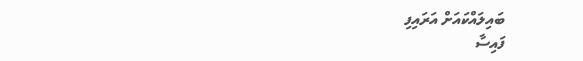ބައިލައްކައަށް އަރައިފި
ފައިސާ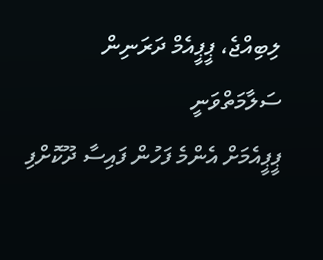ލިބިއްޖެ، ޕީޕީއެމް ދަރަނިން ސަލާމަތްވަނީ
ޕީޕީއެމަށް އެންމެ ފަހުން ފައިސާ ދޫކޮށްފި